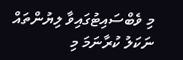މި ވެބްސައިޓުގައިވާ ލިޔުންތައް ނަކަލު ކުރާނަމަ މި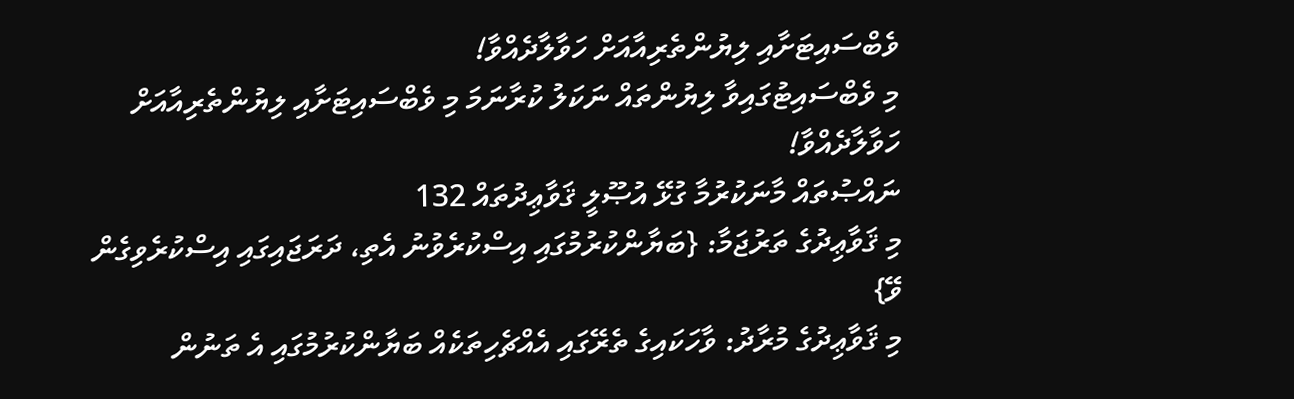ވެބްސައިޓަށާއި ލިޔުންތެރިއާއަށް ހަވާލާދެއްވާ!
މި ވެބްސައިޓުގައިވާ ލިޔުންތައް ނަކަލު ކުރާނަމަ މި ވެބްސައިޓަށާއި ލިޔުންތެރިއާއަށް ހަވާލާދެއްވާ!
ނައްޞުތައް މާނަކުރުމާ ގުޅޭ އުޞޫލީ ޤަވާޢިދުތައް 132
މި ޤަވާޢިދުގެ ތަރުޖަމާ: {ބަޔާންކުރުމުގައި އިސްކުރެވުނު އެތި، ދަރަޖައިގައި އިސްކުރެވިގެން ވޭ}
މި ޤަވާޢިދުގެ މުރާދު: ވާހަކައިގެ ތެރޭގައި އެއްޗެހިތަކެއް ބަޔާންކުރުމުގައި އެ ތަނުން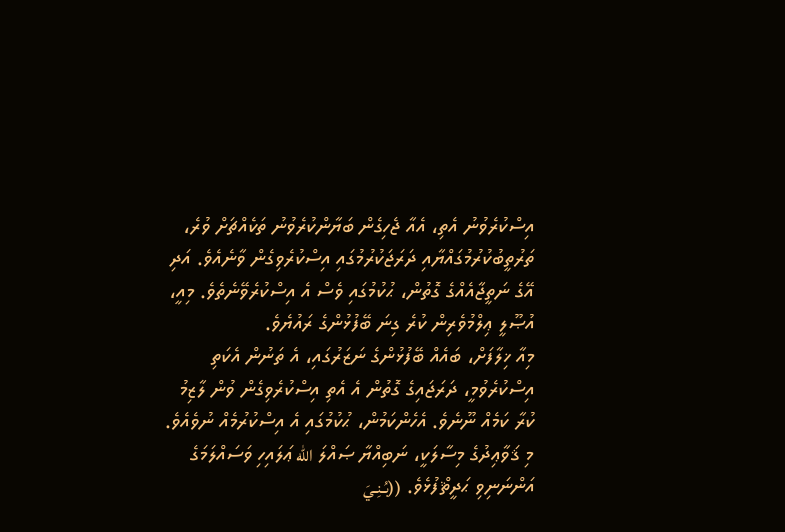އިސްކުރެވުނު އެތި، އެއާ ޖެހިގެން ބަޔާންކުރެވުނު ތަކެއްޗަށް ވުރެ، ތަރުތީބުކުރުމުގައްޔާއި ދަރަޖަކުރުމުގައި އިސްކުރެވިގެން ވާނެއެވެ. އަދި އޭގެ ނަތީޖާއެއްގެ ގޮތުން، ޙުކުމުގައި ވެސް އެ އިސްކުރެވޭނެތެވެ. މިއީ، އުޞޫލީ ޢިލްމުވެރިން ކުރެ ގިނަ ބޭފުޅުންގެ ރައުޔެވެ.
މިއާ ޚިލާފަށް، ބައެއް ބޭފުޅުންގެ ނަޒަރުގައި، އެ ތަނުން އެކަތި އިސްކުރެވުމީ، ދަރަޖައިގެ ގޮތުން އެ އެތި އިސްކުރެވިގެން ވުން ލާޒިމު ކުރާ ކަމެއް ނޫނެވެ. އެހެންކަމުން، ޙުކުމުގައި އެ އިސްކުރުމެއް ނުވެއެވެ.
މި ޤަވާޢިދުގެ މިސާލަކީ، ނަބިއްޔާ ޞައްލަ الله ޢަލައިހި ވަސައްލަމަގެ އަންނަނިވި ޙަދީޘްފުޅެވެ. ((بُـنِـيَ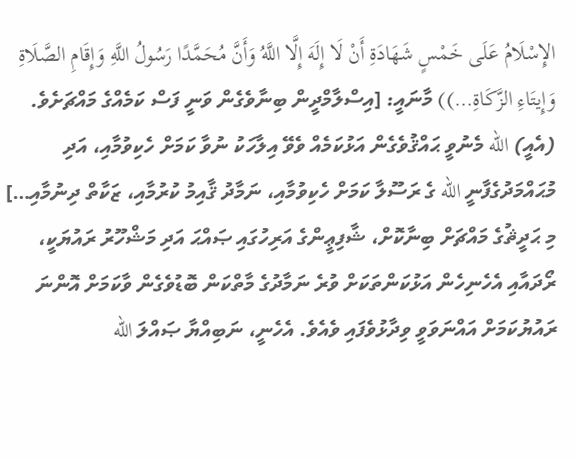الإِسْلَامُ عَلَى خَمْسٍ شَهَادَةِ أَنْ لَا إِلَهَ إِلَّا اللَّهُ وَأَنَّ مُحَمَّدًا رَسُولُ اللَّهِ وَإِقَامِ الصَّلَاةِ وَإِيتَاءِ الزَّكَاةِ…)) މާނައީ: [އިސްލާމްދީން ބިނާވެގެން ވަނީ ފަސް ކަމެއްގެ މައްޗަށެވެ. (އެއީ) الله މެނުވީ ޙައްޤުވެގެން އަޅުކަމެއް ވެވޭ އިލާހަކު ނުވާ ކަމަށް ހެކިވުމާއި، އަދި މުޙައްމަދުގެފާނީ الله ގެ ރަސޫލާ ކަމަށް ހެކިވުމާއި، ނަމާދު ޤާއިމު ކުރުމާއި، ޒަކާތް ދިނުމާއި…] މި ޙަދީޘުގެ މައްޗަށް ބިނާކޮށް، ޝާފިޢީންގެ އަރިހުގައި ޞައްޙަ އަދި މަޝްހޫރު ރައުޔަކީ، ރޯދައާއި އެހެނިހެން އަޅުކަންތަކަށް ވުރެ ނަމާދުގެ މާތްކަން ބޮޑުވެގެން ވާކަމަށް އޮންނަ ރައުޔުކަމަށް އައްނަވަވީ ވިދާޅުވެފައި ވެއެވެ. އެހެނީ، ނަބިއްޔާ ޞައްލަ الله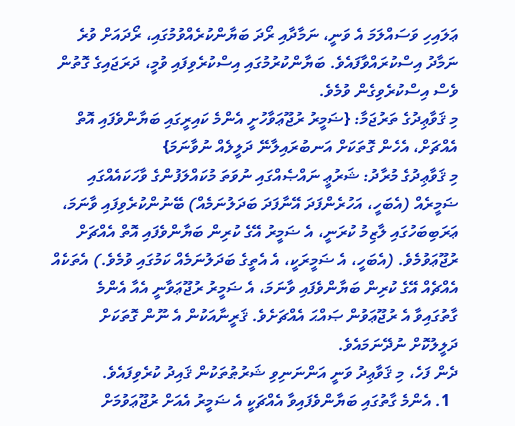ޢަލައިހި ވަސައްލަމަ އެ ވަނީ، ނަމާދާއި ރޯދަ ބަޔާންކުރެއްވުމުގައި، ރޯދައަށް ވުރެ ނަމާދު އިސްކުރައްވާފައެވެ. ބަޔާންކުރުމުގައި އިސްކުރެވިފައި ވުމީ، ދަރަޖައިގެ ގޮތުން ވެސް އިސްކުރެވިގެން ވުމެވެ.
މި ޤަވާޢިދުގެ ތަރުޖަމާ: {ޟަމީރު ރުޖޫޢަވާހުށީ އެންމެ ކައިރީގައި ބަޔާންވެފައި އޮތް އެއްޗަށް، އެހެން ގޮތަކަށް އަނބުރައިލާނޭ ދަލީލެއް ނުވާނަމަ}
މި ޤަވާޢިދުގެ މުރާދު: ޝަރުޢީ ނައްޞެއްގައި ނުވަތަ މުކައްލަފުންގެ ވާހަކައެއްގައި ޟަމީރެއް (އެބަހީ، އަހުރެންފަދަ އޭނާފަދަ ބަދަލުނަމެއް) ބޭނުންކުރެވިފައި ވާނަމަ، ޢަރަބިބަހުގައި ލާޒިމު ކުރަނީ، އެ ޟަމީރު އޭގެ ކުރިން ބަޔާންވެފައި އޮތް އެއްޗަށް ރުޖޫޢަވުމެވެ. (އެބަހީ، އެ ޟަމީރަކީ، އެ އެތީގެ ބަދަލުނަމެއް ކަމުގައި ވުމެވެ.) އެތަކެއް އެއްޗެއް އޭގެ ކުރިން ބަޔާންވެފައި ވާނަމަ، އެ ޟަމީރު ރުޖޫޢަވާނީ އެއާ އެންމެ ގާތުގައިވާ އެ ރުޖޫޢަވުން ޞައްޙަ އެއްޗަށެވެ. ޤަރީނާއަކުން އެ ނޫން ގޮތަކަށް ދަލީލުކޮށް ނުދޭނަމައެވެ.
ދެން ފަހެ، މި ޤަވާޢިދު ވަނީ އަންނަނިވި ޝަރުޠުތަކުން ޤައިދު ކުރެވިފައެވެ.
  1. އެންމެ ގާތުގައި ބަޔާންވެފައިވާ އެއްޗަކީ އެ ޟަމީރު އެއަށް ރުޖޫޢަވުމަށް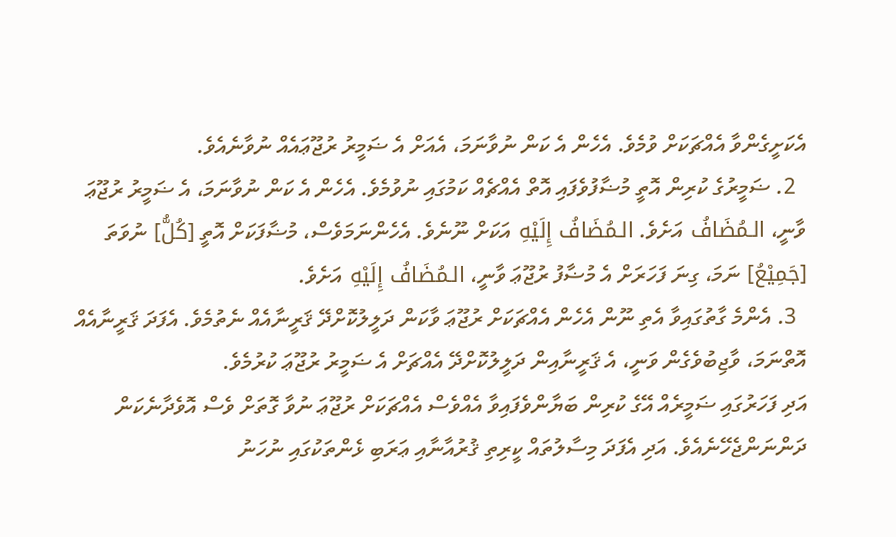އެކަށީގެންވާ އެއްޗަކަށް ވުމެވެ. އެހެން އެ ކަން ނުވާނަމަ، އެއަށް އެ ޟަމީރު ރުޖޫޢައެއް ނުވާނެއެވެ.
  2. ޟަމީރުގެ ކުރިން އޮތީ މުޟާފުވެފައި އޮތް އެއްޗެއް ކަމުގައި ނުވުމެވެ. އެހެން އެ ކަން ނުވާނަމަ، އެ ޟަމީރު ރުޖޫޢަ ވާނީ، الـمُضَافُ އަށެވެ. الـمُضَافُ إِلَيْهِ އަކަށް ނޫނެވެ. އެހެންނަމަވެސް، މުޟާފަކަށް އޮތީ [كُلُّ] ނުވަތަ [جَمِيْعُ] ނަމަ، ގިނަ ފަހަރަށް އެ މުޟާފު ރުޖޫޢަ ވާނީ، الـمُضَافُ إِلَيْهِ އަށެވެ.
  3. އެންމެ ގާތުގައިވާ އެތި ނޫން އެހެން އެއްޗަކަށް ރުޖޫޢަ ވާކަން ދަލީލުކޮށްދޭ ޤަރީނާއެއް ނެތުމެވެ. އެފަދަ ޤަރީނާއެއް އޮތްނަމަ، ވާޖިބުވެގެން ވަނީ، އެ ޤަރީނާއިން ދަލީލުކޮށްދޭ އެއްޗަށް އެ ޟަމީރު ރުޖޫޢަ ކުރުމެވެ.
އަދި ފަހަރުގައި ޟަމީރެއް އޭގެ ކުރިން ބަޔާންވެފައިވާ އެއްވެސް އެއްޗަކަށް ރުޖޫޢަ ނުވާ ގޮތަށް ވެސް އޮވެދާނެކަން ދަންނަންޖެހޭނެއެވެ. އަދި އެފަދަ މިސާލުތައް ކީރިތި ޤުރުއާނާއި ޢަރަބި ޅެންތަކުގައި ނުހަނު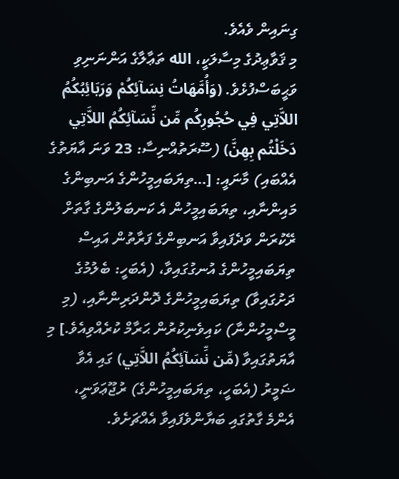ގިނައިން ވެއެވެ.
މި ޤަވާޢިދުގެ މިސާލަކީ، الله ތަޢާލާގެ އަންނަނިވި ވަޙީބަސްފުޅެވެ. (وَأُمَّهَاتُ نِسَآئِكُمْ وَرَبَائِبُكُمُ اللاَّتِي فِي حُجُورِكُم مِّن نِّسَآئِكُمُ اللاَّتِي دَخَلْتُم بِهِنَّ) (ސޫރަތުއްނިސާ: 23 ވަނަ އާޔަތުގެ އެއްބައި) މާނައީ: […ތިޔަބައިމީހުންގެ އަނބިންގެ މައިންނާއި، ތިޔަބައިމީހުން އެ ކަނބަލުންގެ ގާތަށް ރޭކުރަން ވަދެފައިވާ އަނބިންގެ ފަރާތުން އައިސް ތިޔަބައިމީހުންގެ އުނގުގައިވާ، (އެބަހީ: ބެލުމުގެ ދަށުގައިވާ) ތިޔަބައިމީހުންގެ ދޮންދަރިންނާއި، (މި މީސްމީހުންނާ) ކައިވެނިކުރުން ޙަރާމް ކުރެއްވިއެވެ.] މި އާޔަތުގައިވާ (مِّن نِّسَآئِكُمُ اللاَّتِي) ގައި އެވާ ޟަމީރު (އެބަހީ، ތިޔަބައިމީހުންގެ) ރުޖޫޢަވަނީ، އެންމެ ގާތުގައި ބަޔާންވެފައިވާ އެއްޗަށެވެ.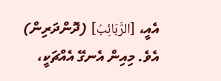އެއީ، [الرَّبَائِبُ] (ދޮންދަރިން) އެވެ. މިއިން އެނގޭ އެއްޗަކީ،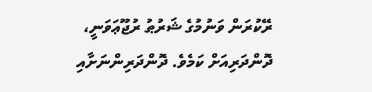ރޭކުރަން ވަނުމުގެ ޝަރުޠު ރުޖޫޢަވަނީ، ދޮންދަރިއަށް ކަމެވެ. ދޮންދަރިންނަށާއި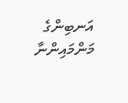އަނބިންގެ މަންމައިންނާ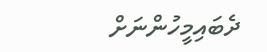ދެބައިމީހުންނަށް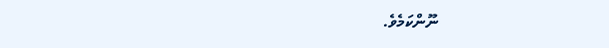ނޫންކަމެވެ.